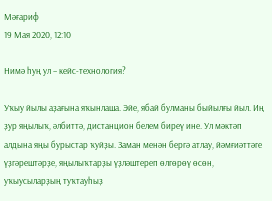Мәғариф
19 Мая 2020, 12:10

Нимә һуң ул – кейс-технология?

Уҡыу йылы аҙағына яҡынлаша. Эйе, ябай булманы быйылғы йыл. Иң ҙур яңылыҡ, әлбиттә, дистанцион белем биреү ине. Ул мәктәп алдына яңы бурыстар ҡуйҙы. Заман менән бергә атлау, йәмғиәттәге үҙгәрештәрҙе, яңылыҡтарҙы үҙләштереп өлгөрөү өсөн, уҡыусыларҙың туҡтауһыҙ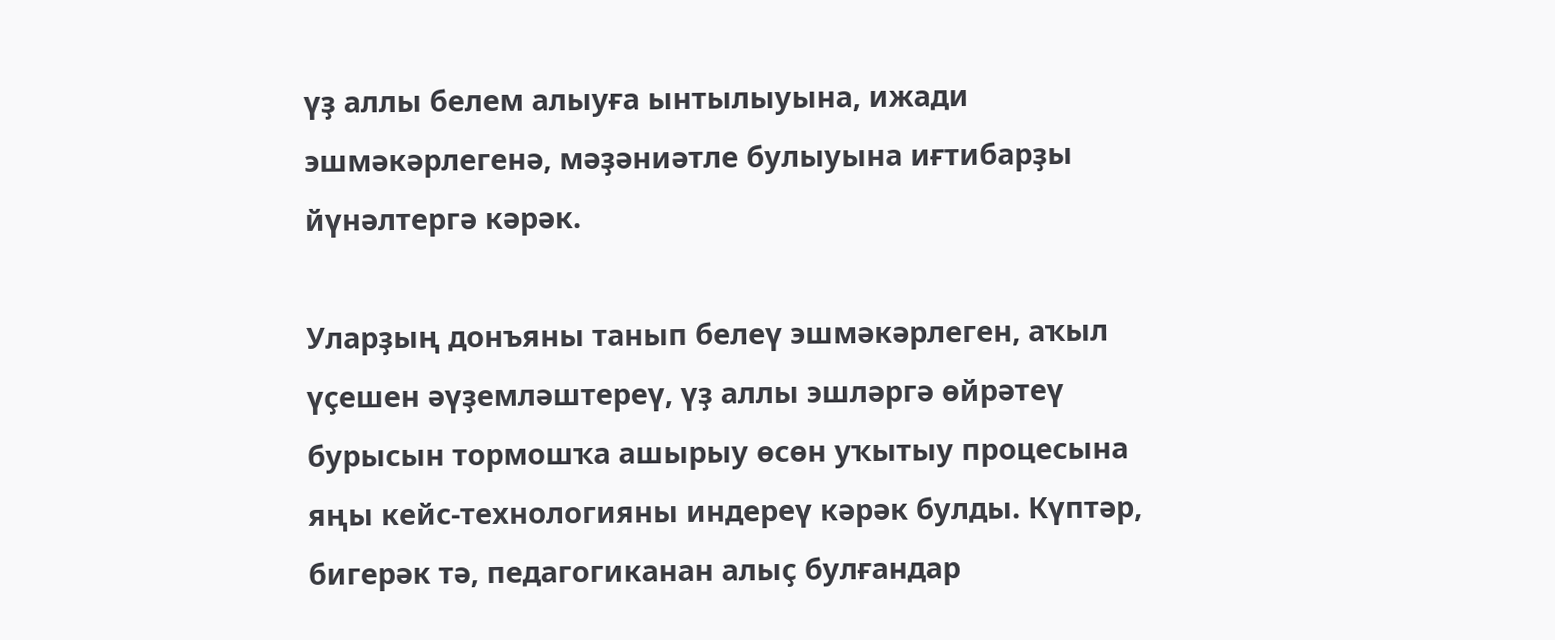үҙ аллы белем алыуға ынтылыуына, ижади эшмәкәрлегенә, мәҙәниәтле булыуына иғтибарҙы йүнәлтергә кәрәк.

Уларҙың донъяны танып белеү эшмәкәрлеген, аҡыл үҫешен әүҙемләштереү, үҙ аллы эшләргә өйрәтеү бурысын тормошҡа ашырыу өсөн уҡытыу процесына яңы кейс-технологияны индереү кәрәк булды. Күптәр, бигерәк тә, педагогиканан алыҫ булғандар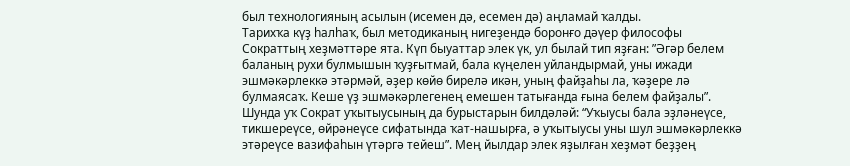был технологияның асылын (исемен дә, есемен дә) аңламай ҡалды.
Тарихҡа күҙ һалһаҡ, был методиканың нигеҙендә боронғо дәүер философы Сократтың хеҙмәттәре ята. Күп быуаттар элек үк, ул былай тип яҙған: ”Әгәр белем баланың рухи булмышын ҡуҙғытмай, бала күңелен уйландырмай, уны ижади эшмәкәрлеккә этәрмәй, әҙер көйө бирелә икән, уның файҙаһы ла, ҡәҙере лә булмаясаҡ. Кеше үҙ эшмәкәрлегенең емешен татығанда ғына белем файҙалы”. Шунда уҡ Сократ уҡытыусының да бурыстарын билдәләй: “Уҡыусы бала эҙләнеүсе, тикшереүсе, өйрәнеүсе сифатында ҡат-нашырға, ә уҡытыусы уны шул эшмәкәрлеккә этәреүсе вазифаһын үтәргә тейеш”. Мең йылдар элек яҙылған хеҙмәт беҙҙең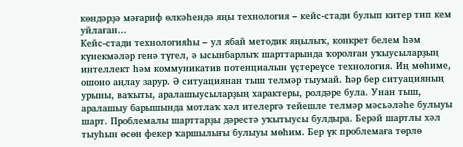көндәрҙә мәғариф өлкәһендә яңы технология – кейс-стади булып китер тип кем уйлаған…
Кейс-стади технологияһы – ул ябай методик яңылыҡ, конкрет белем һәм күнекмәләр генә түгел, ә ысынбарлыҡ шарттарында ҡоролған уҡыусыларҙың интеллект һәм коммуникатив потенциалын үҫтереүсе технология. Иң мөһиме, ошоно аңлау зарур. Ә ситуациянан тыш телмәр тыумай. Һәр бер ситуацияның урыны, ваҡыты, аралашыусыларҙың характеры, ролдәре була. Унан тыш, аралашыу барышында мотлаҡ хәл ителергә тейешле телмәр мәсьәләһе булыуы шарт. Проблемалы шарттарҙы дәрестә уҡытыусы булдыра. Берәй шартлы хәл тыуһын өсөн фекер ҡаршылығы булыуы мөһим. Бер үк проблемаға төрлө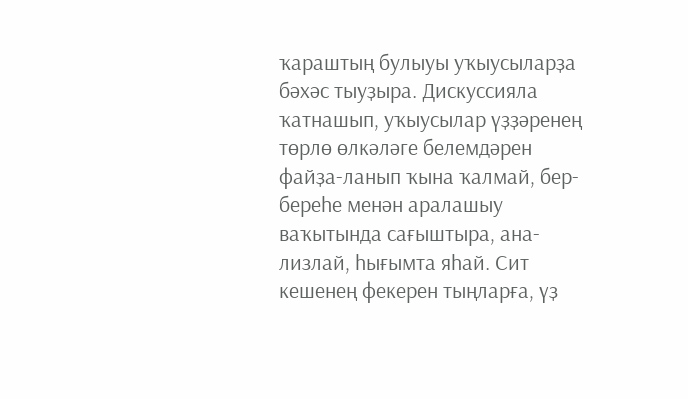ҡараштың булыуы уҡыусыларҙа бәхәс тыуҙыра. Дискуссияла ҡатнашып, уҡыусылар үҙҙәренең төрлө өлкәләге белемдәрен файҙа-ланып ҡына ҡалмай, бер-береһе менән аралашыу ваҡытында сағыштыра, ана-лизлай, һығымта яһай. Сит кешенең фекерен тыңларға, үҙ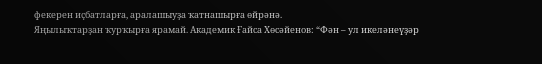фекерен иҫбатларға, аралашыуҙа ҡатнашырға өйрәнә.
Яңылыҡтарҙан ҡурҡырға ярамай. Академик Ғайса Хөсәйенов: “Фән – ул икеләнеүҙәр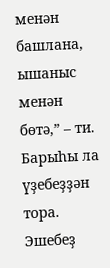менән башлана, ышаныс менән бөтә,” – ти. Барыһы ла үҙебеҙҙән тора. Эшебеҙ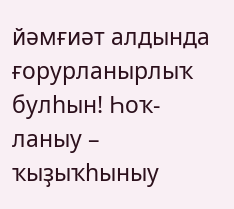йәмғиәт алдында ғорурланырлыҡ булһын! Һоҡ-ланыу – ҡыҙыҡһыныу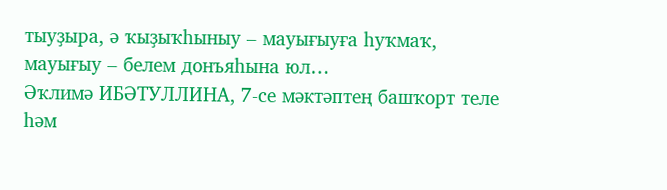тыуҙыра, ә ҡыҙыҡһыныу – мауығыуға һуҡмаҡ, мауығыу – белем донъяһына юл…
Әҡлимә ИБӘТУЛЛИНА, 7-се мәктәптең башҡорт теле һәм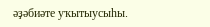әҙәбиәте уҡытыусыһы.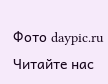Фото daypic.ru
Читайте нас